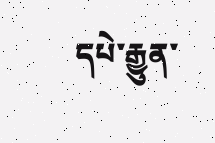དཔེ་རྒྱུན་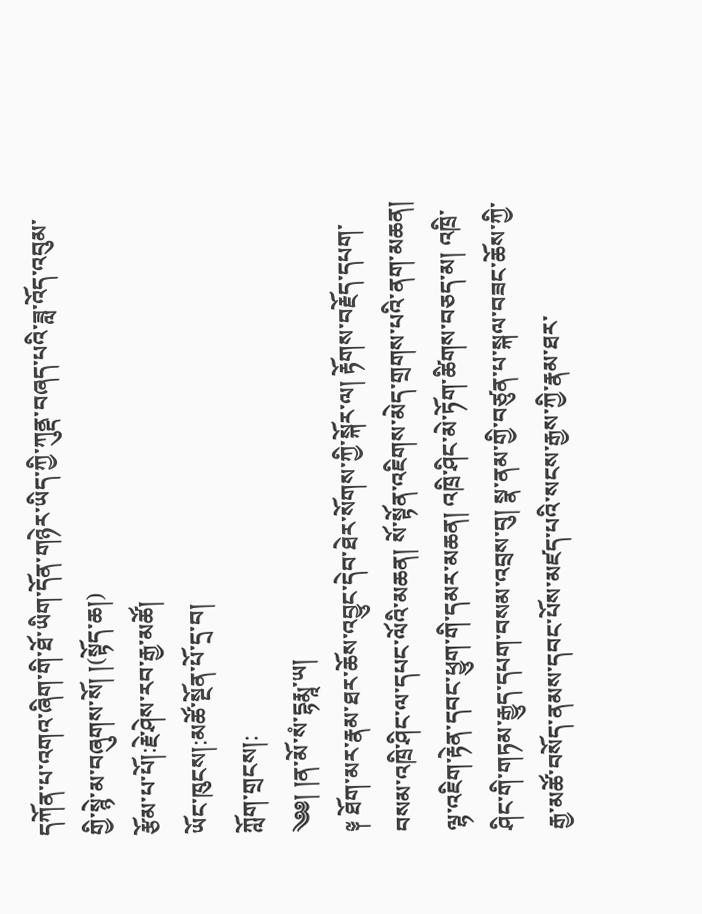དཀོན་པ་འགའ་ཞིག་གི་ཐོ་ཡིག་དོན་གཉེར་ཡིད་ཀྱི་ཀུནྡ་བཞད་པའི་ཟླ་འོད་འབུམ་གྱི་སྙེ་མ་བཞུགས་སོ། །(སྟོད་ཆ།)
རྩོམ་པ་པོ།:རྗེ་ཤེས་རབ་རྒྱ་མཚོ།
ཡོང་ཁུངས།:མཚོ་སྔོན་པོ་དྲ་བ།
ཀློག་གྲངས།:
༄༅། །ན་མོ་སཾ་དྷརྨཱ་ཡ།
༈ ཐོག་མར་རྣམ་ཐར་ཆོས་འབྱུང་དེབ་ཐེར་སོགས་ཀྱི་སྐོར་ལ། རྟོགས་བརྗོད་དཔག་བསམ་འཁྲི་ཤིང་ལ་དཔང་ལོའི་མཆན། སོ་སྟོན་འཇིགས་མེད་གྲགས་པའི་ནག་མཆན། ལྷ་འཇིག་རྟེན་དབང་ཕྱུག་གི་དམར་མཆན། འཁྲི་ཤིང་མེ་ཏོག་ཚིགས་བཅད་མ། འཁྲི་ཤིང་གི་གཏམ་རྒྱུད་དཔག་བསམ་འབྲས་བུ། སྣ་ནམ་གྱི་བཙུན་པ་སྐལ་བཟང་ཆོས་ཀྱི་རྒྱ་མཚོ་བསོད་ནམས་དབང་པོས་མཛད་པའི་སངས་རྒྱས་ཀྱི་རྣམ་ཐར་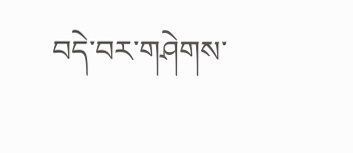བདེ་བར་གཤེགས་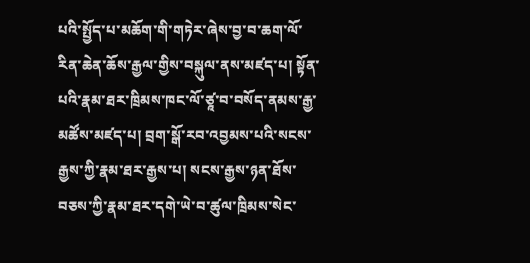པའི་སྤྱོད་པ་མཆོག་གི་གཏེར་ཞེས་བྱ་བ་ཆག་ལོ་རིན་ཆེན་ཆོས་རྒྱལ་གྱིས་བསྐུལ་ནས་མཛད་པ། སྟོན་པའི་རྣམ་ཐར་ཁྲིམས་ཁང་ལོ་ཙཱ་བ་བསོད་ནམས་རྒྱ་མཚོས་མཛད་པ། བྲག་སྒོ་རབ་འབྱམས་པའི་སངས་རྒྱས་ཀྱི་རྣམ་ཐར་རྒྱས་པ། སངས་རྒྱས་ཉན་ཐོས་བཅས་ཀྱི་རྣམ་ཐར་དགེ་ཡེ་བ་ཚུལ་ཁྲིམས་སེང་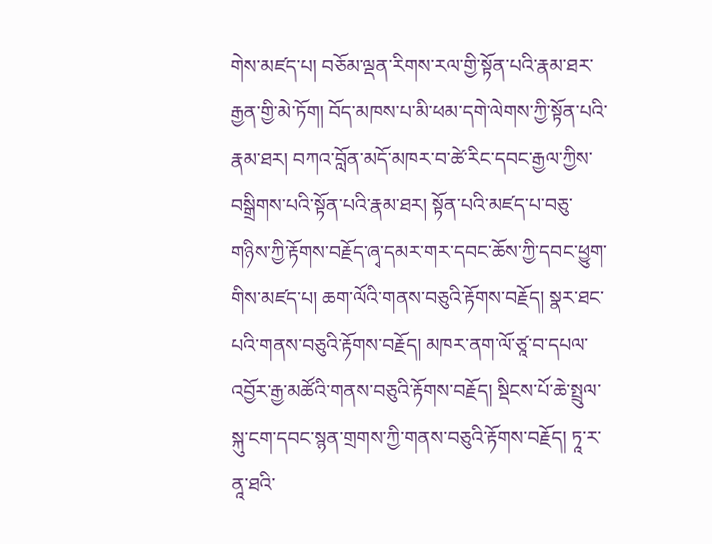གེས་མཛད་པ། བཅོམ་ལྡན་རིགས་རལ་གྱི་སྟོན་པའི་རྣམ་ཐར་རྒྱན་གྱི་མེ་ཏོག། བོད་མཁས་པ་མི་ཕམ་དགེ་ལེགས་ཀྱི་སྟོན་པའི་རྣམ་ཐར། བཀའ་བློན་མདོ་མཁར་བ་ཚེ་རིང་དབང་རྒྱལ་ཀྱིས་བསྒྲིགས་པའི་སྟོན་པའི་རྣམ་ཐར། སྟོན་པའི་མཛད་པ་བཅུ་གཉིས་ཀྱི་རྟོགས་བརྗོད་ཞྭ་དམར་གར་དབང་ཆོས་ཀྱི་དབང་ཕྱུག་གིས་མཛད་པ། ཆག་ལོའི་གནས་བཅུའི་རྟོགས་བརྗོད། སྣར་ཐང་པའི་གནས་བཅུའི་རྟོགས་བརྗོད། མཁར་ནག་ལོ་ཙཱ་བ་དཔལ་འབྱོར་རྒྱ་མཚོའི་གནས་བཅུའི་རྟོགས་བརྗོད། སྡིངས་པོ་ཆེ་སྤྲུལ་སྐུ་ངག་དབང་སྙན་གྲགས་ཀྱི་གནས་བཅུའི་རྟོགས་བརྗོད། ཏཱ་ར་ནཱ་ཐའི་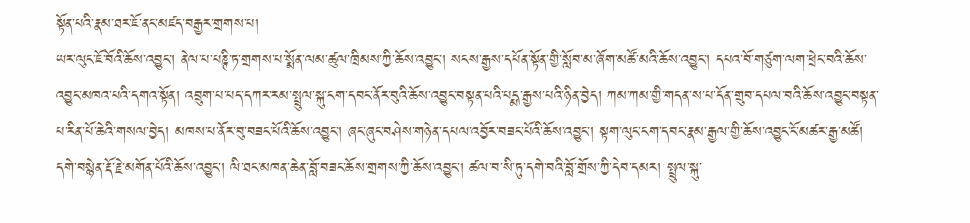སྟོན་པའི་རྣམ་ཐར་ཇོ་ནང་མཛད་བརྒྱར་གྲགས་པ།
ཡར་ལུང་ཇོ་བོའི་ཆོས་འབྱུང་། ནེལ་པ་པཎྚི་ཏ་གྲགས་པ་སྨོན་ལམ་ཚུལ་ཁྲིམས་ཀྱི་ཆོས་འབྱུང་། སངས་རྒྱས་དཔོན་སྟོན་གྱི་སློབ་མ་ཞོག་མཚོ་མའི་ཆོས་འབྱུང་། དཔའ་བོ་གཙུག་ལག་ཕྲེང་བའི་ཆོས་འབྱུང་མཁའ་པའི་དགའ་སྟོན། འབྲུག་པ་པད་དཀར་རམ་སྤྲུལ་སྐུ་ངག་དབང་ནོར་བུའི་ཆོས་འབྱུང་བསྟན་པའི་པདྨ་རྒྱས་པའི་ཉིན་བྱེད། ཀམ་ཀམ་གྱི་གདན་ས་པ་དོན་གྲུབ་དཔལ་བའི་ཆོས་འབྱུང་བསྟན་པ་རིན་པོ་ཆེའི་གསལ་བྱེད། མཁས་པ་ནོར་བུ་བཟང་པོའི་ཆོས་འབྱུང་། ཞང་ཞུང་བཤེས་གཉེན་དཔལ་འབྱོར་བཟང་པོའི་ཆོས་འབྱུང་། སྟག་ལུང་ངག་དབང་རྣམ་རྒྱལ་གྱི་ཆོས་འབྱུང་ངོ་མཚར་རྒྱ་མཚོ། དགེ་བསྙེན་རྡོ་རྗེ་མགོན་པོའི་ཆོས་འབྱུང་། ལི་ཐང་མཁན་ཆེན་བློ་བཟང་ཆོས་གྲགས་ཀྱི་ཆོས་འབྱུང་། ཚལ་བ་སི་ཏུ་དགེ་བའི་བློ་གྲོས་ཀྱི་དེབ་དམར། སྤྲུལ་སྐུ་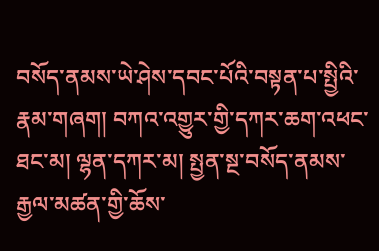བསོད་ནམས་ཡེ་ཤེས་དབང་པོའི་བསྟན་པ་སྤྱིའི་རྣམ་གཞག། བཀའ་འགྱུར་གྱི་དཀར་ཆག་འཕང་ཐང་མ། ལྷན་དཀར་མ། སྤྱན་སྔ་བསོད་ནམས་རྒྱལ་མཚན་གྱི་ཆོས་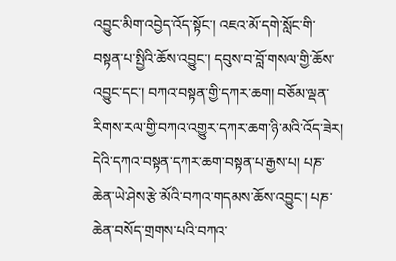འབྱུང་མིག་འབྱེད་འོད་སྟོང་། འཇའ་མོ་དགེ་སློང་གི་བསྟན་པ་སྤྱིའི་ཆོས་འབྱུང་། དབུས་བ་བློ་གསལ་གྱི་ཆོས་འབྱུང་དང་། བཀའ་བསྟན་གྱི་དཀར་ཆག། བཅོམ་ལྡན་རིགས་རལ་གྱི་བཀའ་འགྱུར་དཀར་ཆག་ཉི་མའི་འོད་ཟེར། དེའི་དཀའ་བསྟན་དཀར་ཆག་བསྟན་པ་རྒྱས་པ། པཎ་ཆེན་ཡེ་ཤེས་རྩེ་མོའི་བཀའ་གདམས་ཆོས་འབྱུང་། པཎ་ཆེན་བསོད་གྲགས་པའི་བཀའ་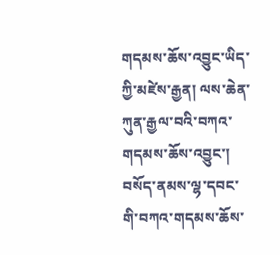གདམས་ཆོས་འབྱུང་ཡིད་ཀྱི་མཛེས་རྒྱན། ལས་ཆེན་ཀུན་རྒྱལ་བའི་བཀའ་གདམས་ཆོས་འབྱུང་། བསོད་ནམས་ལྷ་དབང་གི་བཀའ་གདམས་ཆོས་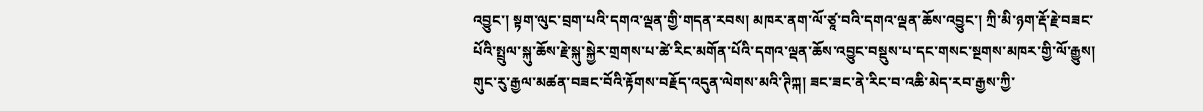འབྱུང་། སྟག་ལུང་བྲག་པའི་དགའ་ལྡན་གྱི་གདན་རབས། མཁར་ནག་ལོ་ཙཱ་བའི་དགའ་ལྡན་ཆོས་འབྱུང་། ཀྲི་མི་ཉག་རྡོ་རྗེ་བཟང་པོའི་སྤྲུལ་སྐུ་ཆོས་རྗེ་སྐུ་སྐྱེར་གྲགས་པ་ཚེ་རིང་མགོན་པོའི་དགའ་ལྡན་ཆོས་འབྱུང་བསྡུས་པ་དང་གསང་སྔགས་མཁར་གྱི་ལོ་རྒྱུས།
གུང་རུ་རྒྱལ་མཚན་བཟང་བོའི་རྟོགས་བརྗོད་འདུན་ལེགས་མའི་ཊིཀྐ། ཟང་ཟང་ནེ་རིང་བ་འཆི་མེད་རབ་རྒྱས་ཀྱི་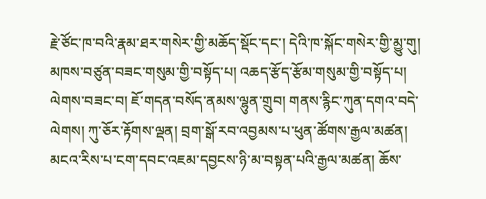རྗེ་ཙོང་ཁ་བའི་རྣམ་ཐར་གསེར་གྱི་མཆོད་སྡོང་དང་། དེའི་ཁ་སྐོང་གསེར་གྱི་མྱུ་གུ། མཁས་བཙུན་བཟང་གསུམ་གྱི་བསྟོད་པ། འཆད་རྩོད་རྩོམ་གསུམ་གྱི་བསྟོད་པ། ལེགས་བཟང་བ། ཇོ་གདན་བསོད་ནམས་ལྷུན་གྲུབ། གནས་རྙིང་ཀུན་དགའ་བདེ་ལེགས། ཀུ་ཅོར་རྟོགས་ལྡན། བྲག་སྒོ་རབ་འབྱམས་པ་ཕུན་ཚོགས་རྒྱལ་མཚན། མངའ་རིས་པ་ངག་དབང་འཇམ་དབྱངས་ཉི་མ་བསྟན་པའི་རྒྱལ་མཚན། ཆོས་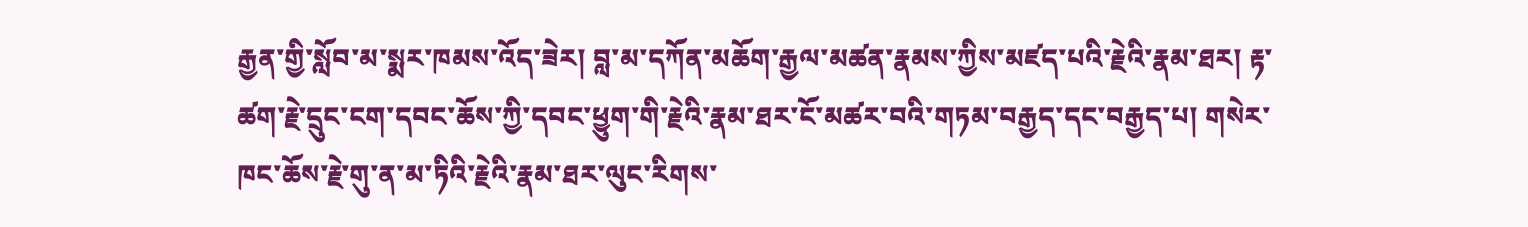རྒྱན་གྱི་སློབ་མ་སྨར་ཁམས་འོད་ཟེར། བླ་མ་དཀོན་མཆོག་རྒྱལ་མཚན་རྣམས་ཀྱིས་མཛད་པའི་རྗེའི་རྣམ་ཐར། རྟ་ཚག་རྗེ་དྲུང་ངག་དབང་ཆོས་ཀྱི་དབང་ཕྱུག་གི་རྗེའི་རྣམ་ཐར་ངོ་མཚར་བའི་གཏམ་བརྒྱད་དང་བརྒྱད་པ། གསེར་ཁང་ཆོས་རྗེ་གུ་ན་མ་ཏིའི་རྗེའི་རྣམ་ཐར་ལུང་རིགས་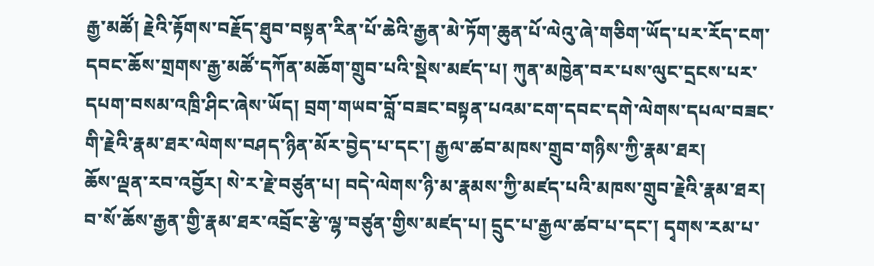རྒྱ་མཚོ། རྗེའི་རྟོགས་བརྗོད་ཐུབ་བསྟན་རིན་པོ་ཆེའི་རྒྱན་མེ་ཏོག་ཆུན་པོ་ལེའུ་ཞེ་གཅིག་ཡོད་པར་རོད་ངག་དབང་ཆོས་གྲགས་རྒྱ་མཚོ་དཀོན་མཆོག་གྲུབ་པའི་སྡེས་མཛད་པ། ཀུན་མཁྱེན་བར་པས་ལུང་དྲངས་པར་དཔག་བསམ་འཁྲི་ཤིང་ཞེས་ཡོད། བྲག་གཡབ་བློ་བཟང་བསྟན་པའམ་ངག་དབང་དགེ་ལེགས་དཔལ་བཟང་གི་རྗེའི་རྣམ་ཐར་ལེགས་བཤད་ཉིན་མོར་བྱེད་པ་དང་། རྒྱལ་ཚབ་མཁས་གྲུབ་གཉིས་ཀྱི་རྣམ་ཐར།
ཆོས་ལྡན་རབ་འབྱོར། སེ་ར་རྗེ་བཙུན་པ། བདེ་ལེགས་ཉི་མ་རྣམས་ཀྱི་མཛད་པའི་མཁས་གྲུབ་རྗེའི་རྣམ་ཐར། བ་སོ་ཆོས་རྒྱན་གྱི་རྣམ་ཐར་འབྲོང་རྩེ་ལྷ་བཙུན་གྱིས་མཛད་པ། དྲུང་པ་རྒྱལ་ཚབ་པ་དང་། དྭགས་རམ་པ་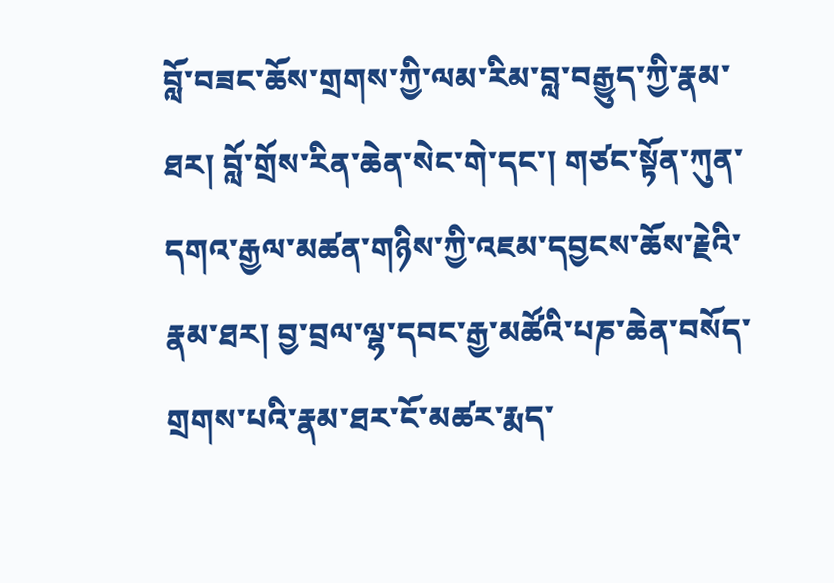བློ་བཟང་ཆོས་གྲགས་ཀྱི་ལམ་རིམ་བླ་བརྒྱུད་ཀྱི་རྣམ་ཐར། བློ་གྲོས་རིན་ཆེན་སེང་གེ་དང་། གཙང་སྟོན་ཀུན་དགའ་རྒྱལ་མཚན་གཉིས་ཀྱི་འཇམ་དབྱངས་ཆོས་རྗེའི་རྣམ་ཐར། བྱ་བྲལ་ལྷ་དབང་རྒྱ་མཚོའི་པཎ་ཆེན་བསོད་གྲགས་པའི་རྣམ་ཐར་ངོ་མཚར་རྨད་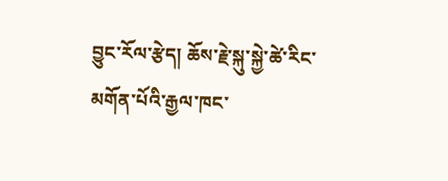བྱུང་རོལ་རྩེད། ཆོས་རྗེ་སྐུ་སྐྱེ་ཚེ་རིང་མགོན་པོའི་རྒྱལ་ཁང་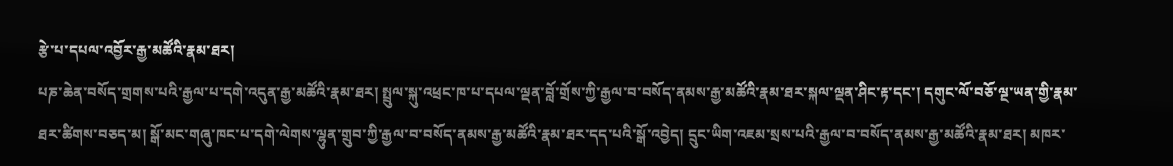རྩེ་པ་དཔལ་འབྱོར་རྒྱ་མཚོའི་རྣམ་ཐར།
པཎ་ཆེན་བསོད་གྲགས་པའི་རྒྱལ་པ་དགེ་འདུན་རྒྱ་མཚོའི་རྣམ་ཐར། སྤྲུལ་སྐུ་འཕྲང་ཁ་པ་དཔལ་ལྡན་བློ་གྲོས་ཀྱི་རྒྱལ་བ་བསོད་ནམས་རྒྱ་མཚོའི་རྣམ་ཐར་སྐལ་ལྡན་ཤིང་རྟ་དང་། དགུང་ལོ་བཅོ་ལྔ་ཡན་གྱི་རྣམ་ཐར་ཚིགས་བཅད་མ། སྒོ་མང་གཞུ་ཁང་པ་དགེ་ལེགས་ལྷུན་གྲུབ་ཀྱི་རྒྱལ་བ་བསོད་ནམས་རྒྱ་མཚོའི་རྣམ་ཐར་དད་པའི་སྒོ་འབྱེད། དྲུང་ཡིག་འཇམ་སྲས་པའི་རྒྱལ་བ་བསོད་ནམས་རྒྱ་མཚོའི་རྣམ་ཐར། མཁར་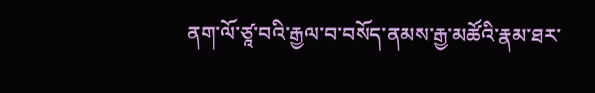ནག་ལོ་ཙཱ་བའི་རྒྱལ་བ་བསོད་ནམས་རྒྱ་མཚོའི་རྣམ་ཐར་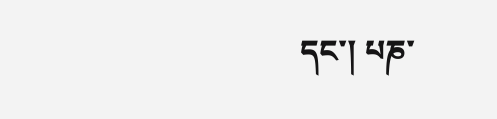དང་། པཎ་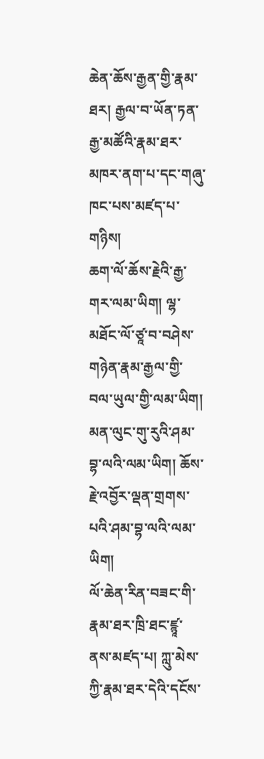ཆེན་ཆོས་རྒྱན་གྱི་རྣམ་ཐར། རྒྱལ་བ་ཡོན་ཏན་རྒྱ་མཚོའི་རྣམ་ཐར་མཁར་ནག་པ་དང་གཞུ་ཁང་པས་མཛད་པ་གཉིས།
ཆག་ལོ་ཆོས་རྗེའི་རྒྱ་གར་ལམ་ཡིག། ལྷ་མཐོང་ལོ་ཙཱ་བ་བཤེས་གཉེན་རྣམ་རྒྱལ་གྱི་བལ་ཡུལ་གྱི་ལམ་ཡིག། མན་ལུང་གུ་རུའི་ཤམ་བྷ་ལའི་ལམ་ཡིག། ཆོས་རྗེ་འབྱོར་ལྡན་གྲགས་པའི་ཤམ་བྷ་ལའི་ལམ་ཡིག།
ལོ་ཆེན་རིན་བཟང་གི་རྣམ་ཐར་ཁྲི་ཐང་ཛྙཱ་ནས་མཛད་པ། ཀླུ་མེས་ཀྱི་རྣམ་ཐར་དེའི་དངོས་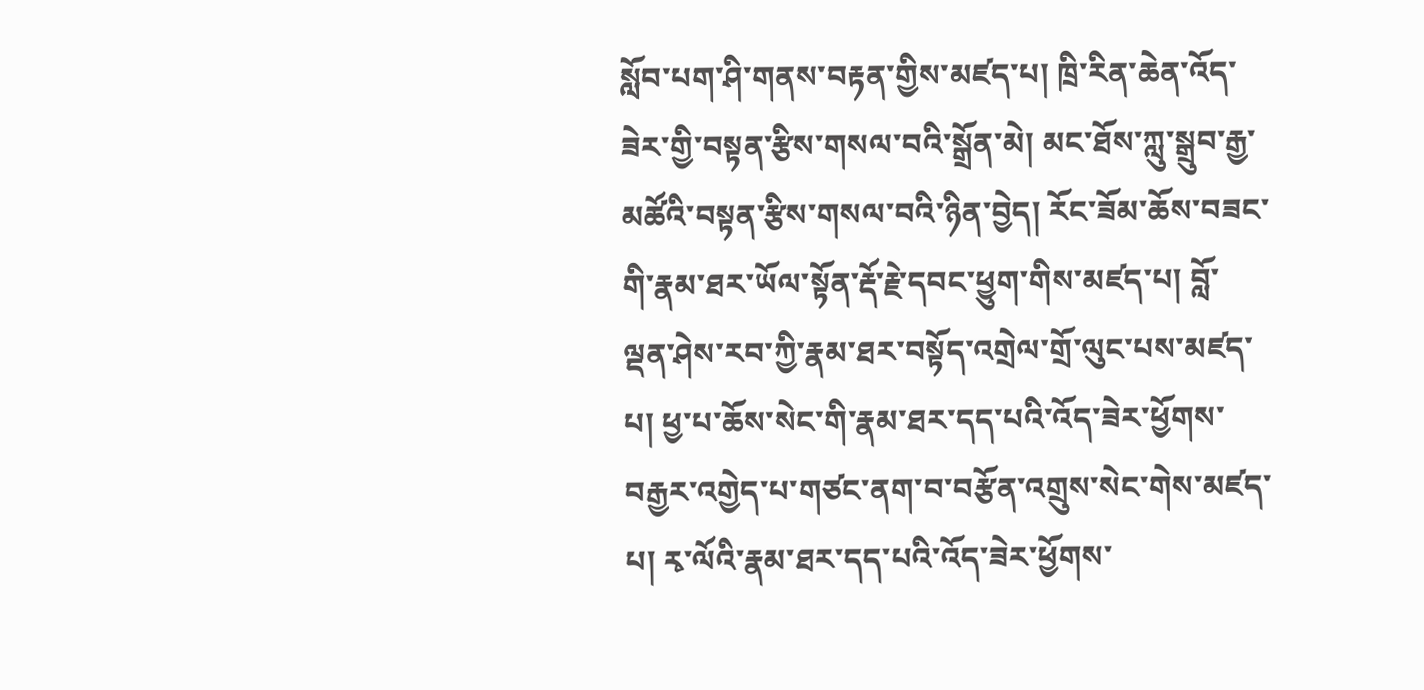སློབ་པག་ཤི་གནས་བརྟན་གྱིས་མཛད་པ། ཁྲི་རིན་ཆེན་འོད་ཟེར་གྱི་བསྟན་རྩིས་གསལ་བའི་སྒྲོན་མེ། མང་ཐོས་ཀླུ་སྒྲུབ་རྒྱ་མཚོའི་བསྟན་རྩིས་གསལ་བའི་ཉིན་བྱེད། རོང་ཟོམ་ཆོས་བཟང་གི་རྣམ་ཐར་ཡོལ་སྟོན་རྡོ་རྗེ་དབང་ཕྱུག་གིས་མཛད་པ། བློ་ལྡན་ཤེས་རབ་ཀྱི་རྣམ་ཐར་བསྟོད་འགྲེལ་གྲོ་ལུང་པས་མཛད་པ། ཕྱ་པ་ཆོས་སེང་གི་རྣམ་ཐར་དད་པའི་འོད་ཟེར་ཕྱོགས་བརྒྱར་འགྱེད་པ་གཙང་ནག་བ་བརྩོན་འགྲུས་སེང་གེས་མཛད་པ། རྭ་ལོའི་རྣམ་ཐར་དད་པའི་འོད་ཟེར་ཕྱོགས་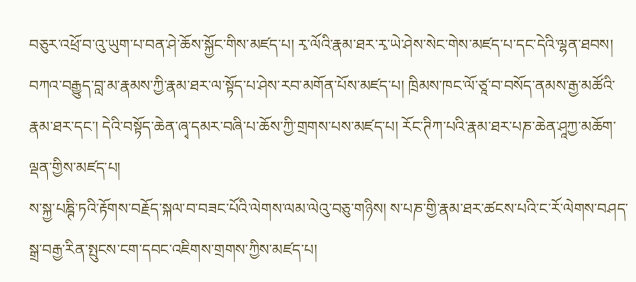བཅུར་འཕྲོ་བ་འུ་ཡུག་པ་བན་ཤེ་ཆོས་སྐྱོང་གིས་མཛད་པ། རྭ་ལོའི་རྣམ་ཐར་རྭ་ཡེ་ཤེས་སེང་གེས་མཛད་པ་དང་དེའི་ལྷན་ཐབས། བཀའ་བརྒྱུད་བླ་མ་རྣམས་ཀྱི་རྣམ་ཐར་ལ་སྟོད་པ་ཤེས་རབ་མགོན་པོས་མཛད་པ། ཁྲིམས་ཁང་ལོ་ཙཱ་བ་བསོད་ནམས་རྒྱ་མཚོའི་རྣམ་ཐར་དང་། དེའི་བསྟོད་ཆེན་ཞྭ་དམར་བཞི་པ་ཆོས་ཀྱི་གྲགས་པས་མཛད་པ། རོང་ཊིཀ་པའི་རྣམ་ཐར་པཎ་ཆེན་ཤཱཀྱ་མཆོག་ལྡན་གྱིས་མཛད་པ།
ས་སྐྱ་པཎྚི་ཏའི་རྟོགས་བརྗོད་སྐལ་བ་བཟང་པོའི་ལེགས་ལམ་ལེའུ་བཅུ་གཉིས། ས་པཎ་གྱི་རྣམ་ཐར་ཚངས་པའི་ང་རོ་ལེགས་བཤད་སྒྲ་བརྒྱ་རིན་སྤུངས་ངག་དབང་འཇིགས་གྲགས་ཀྱིས་མཛད་པ།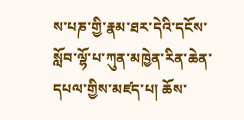ས་པཎ་གྱི་རྣམ་ཐར་དེའི་དངོས་སློབ་ལྷོ་པ་ཀུན་མཁྱེན་རིན་ཆེན་དཔལ་གྱིས་མཛད་པ། ཆོས་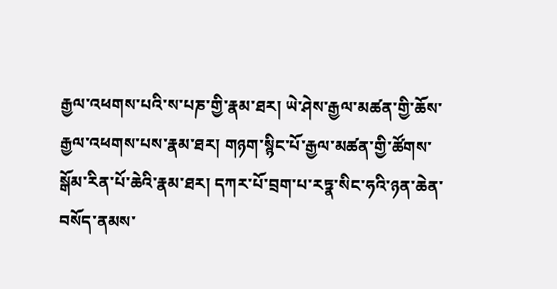རྒྱལ་འཕགས་པའི་ས་པཎ་གྱི་རྣམ་ཐར། ཡེ་ཤེས་རྒྱལ་མཚན་གྱི་ཆོས་རྒྱལ་འཕགས་པས་རྣམ་ཐར། གཉག་སྙིང་པོ་རྒྱལ་མཚན་གྱི་ཚོགས་སྒོམ་རིན་པོ་ཆེའི་རྣམ་ཐར། དཀར་པོ་བྲག་པ་རཏྣ་སིང་ཧའི་ཉན་ཆེན་བསོད་ནམས་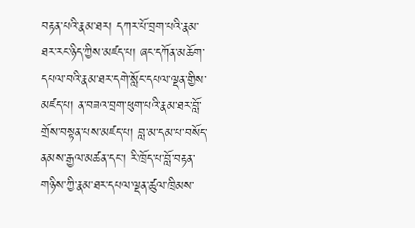བརྟན་པའི་རྣམ་ཐར། དཀར་པོ་བྲག་པའི་རྣམ་ཐར་རང་ཉིད་ཀྱིས་མཛད་པ། ཞང་དཀོན་མཆོག་དཔལ་བའི་རྣམ་ཐར་དགེ་སློང་དཔལ་ལྡན་གྱིས་མཛད་པ། ན་བཟའ་བྲག་ཕུག་པའི་རྣམ་ཐར་བློ་གྲོས་བསྟན་པས་མཛད་པ། བླ་མ་དམ་པ་བསོད་ནམས་རྒྱལ་མཚན་དང་། རི་ཁྲོད་པ་བློ་བརྟན་གཉིས་ཀྱི་རྣམ་ཐར་དཔལ་ལྡན་ཚུལ་ཁྲིམས་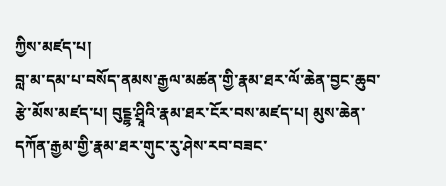ཀྱིས་མཛད་པ།
བླ་མ་དམ་པ་བསོད་ནམས་རྒྱལ་མཚན་གྱི་རྣམ་ཐར་ལོ་ཆེན་བྱང་ཆུབ་རྩེ་མོས་མཛད་པ། བུངྔྷ་ཤྲཱིའི་རྣམ་ཐར་ངོར་བས་མཛད་པ། མུས་ཆེན་དཀོན་རྒྱམ་གྱི་རྣམ་ཐར་གུང་རུ་ཤེས་རབ་བཟང་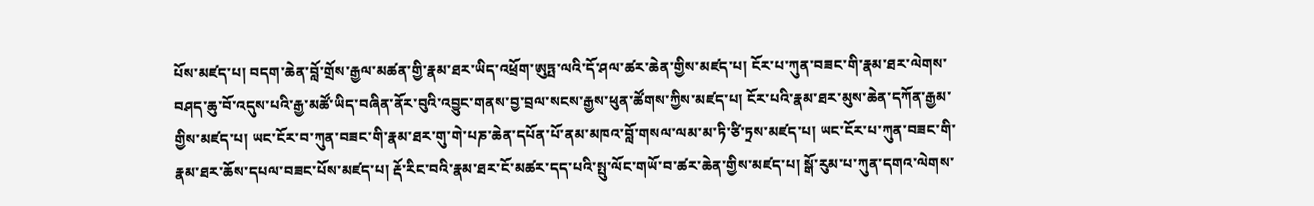པོས་མཛད་པ། བདག་ཆེན་བློ་གྲོས་རྒྱལ་མཚན་གྱི་རྣམ་ཐར་ཡིད་འཕྲོག་ཨུཏྤ་ལའི་དོ་ཤལ་ཚར་ཆེན་གྱིས་མཛད་པ། ངོར་པ་ཀུན་བཟང་གི་རྣམ་ཐར་ལེགས་བཤད་ཆུ་བོ་འདུས་པའི་རྒྱ་མཚོ་ཡིད་བཞིན་ནོར་བུའི་འབྱུང་གནས་བྱ་བྲལ་སངས་རྒྱས་ཕུན་ཚོགས་ཀྱིས་མཛད་པ། ངོར་པའི་རྣམ་ཐར་མུས་ཆེན་དཀོན་རྒྱམ་གྱིས་མཛད་པ། ཡང་ངོར་བ་ཀུན་བཟང་གི་རྣམ་ཐར་གུ་གེ་པཎ་ཆེན་དཔོན་པོ་ནམ་མཁའ་བློ་གསལ་ལམ་མ་ཏི་ཙི་ཏྲས་མཛད་པ། ཡང་ངོར་པ་ཀུན་བཟང་གི་རྣམ་ཐར་ཆོས་དཔལ་བཟང་པོས་མཛད་པ། རྡོ་རིང་བའི་རྣམ་ཐར་ངོ་མཚར་དད་པའི་སྤུ་ལོང་གཡོ་བ་ཚར་ཆེན་གྱིས་མཛད་པ། སྒོ་རུམ་པ་ཀུན་དགའ་ལེགས་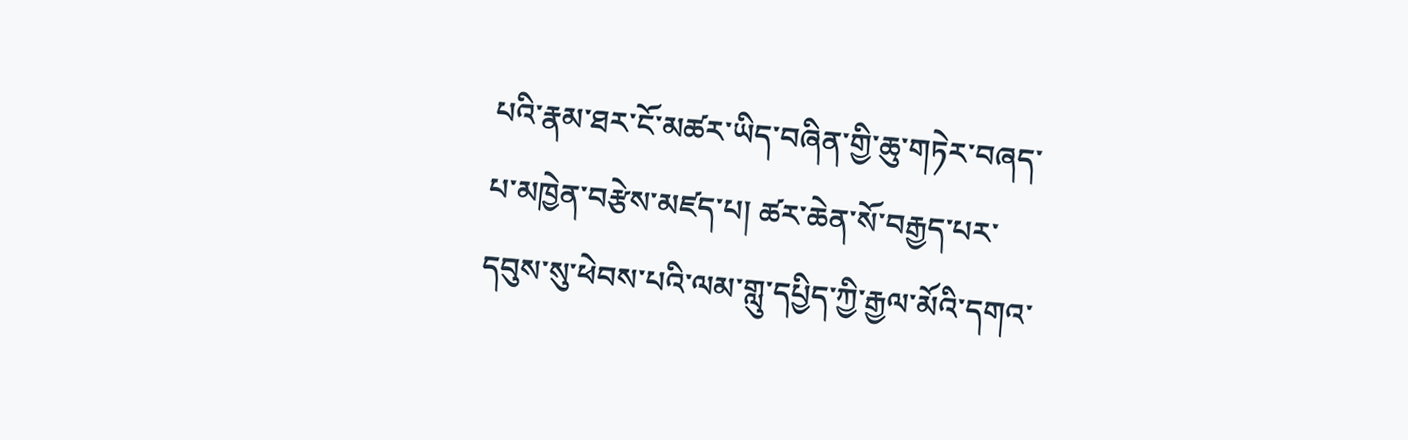པའི་རྣམ་ཐར་ངོ་མཚར་ཡིད་བཞིན་གྱི་ཆུ་གཏེར་བཞད་པ་མཁྱེན་བརྩེས་མཛད་པ། ཚར་ཆེན་སོ་བརྒྱད་པར་དབུས་སུ་ཕེབས་པའི་ལམ་གླུ་དཔྱིད་ཀྱི་རྒྱལ་མོའི་དགའ་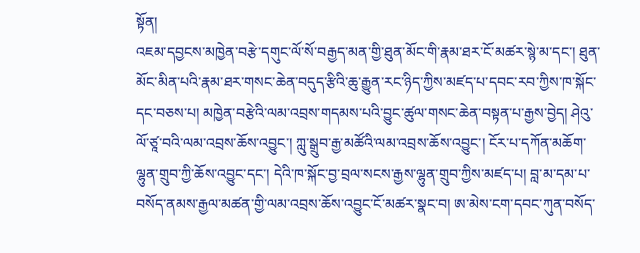སྟོན།
འཇམ་དབྱངས་མཁྱེན་བརྩེ་དགུང་ལོ་སོ་བརྒྱད་མན་གྱི་ཐུན་མོང་གི་རྣམ་ཐར་ངོ་མཚར་སྙེ་མ་དང་། ཐུན་མོང་མིན་པའི་རྣམ་ཐར་གསང་ཆེན་བདུད་རྩིའི་ཆུ་རྒྱུན་རང་ཉིད་ཀྱིས་མཛད་པ་དབང་རབ་ཀྱིས་ཁ་སྐོང་དང་བཅས་པ། མཁྱེན་བརྩེའི་ལམ་འབྲས་གདམས་པའི་བྱུང་ཚུལ་གསང་ཆེན་བསྟན་པ་རྒྱས་བྱེད། ཤེའུ་ལོ་ཙཱ་བའི་ལམ་འབྲས་ཆོས་འབྱུང་། ཀླུ་སྒྲུབ་རྒྱ་མཚོའི་ལམ་འབྲས་ཆོས་འབྱུང་། ངོར་པ་དཀོན་མཆོག་ལྷུན་གྲུབ་ཀྱི་ཆོས་འབྱུང་དང་། དེའི་ཁ་སྐོང་བྱ་བྲལ་སངས་རྒྱས་ལྷུན་གྲུབ་ཀྱིས་མཛད་པ། བླ་མ་དམ་པ་བསོད་ནམས་རྒྱལ་མཚན་གྱི་ལམ་འབྲས་ཆོས་འབྱུང་ངོ་མཚར་སྣང་བ། ཨ་མེས་ངག་དབང་ཀུན་བསོད་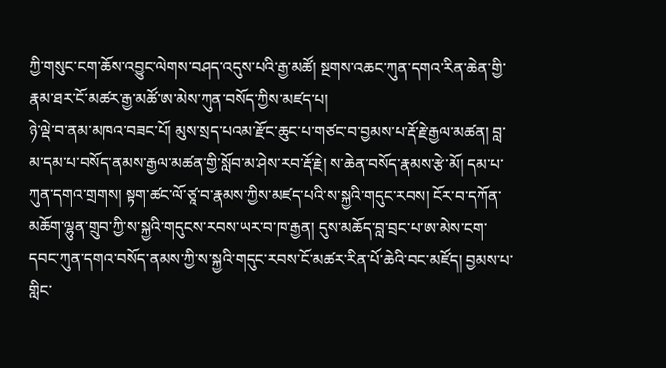ཀྱི་གསུང་ངག་ཆོས་འབྱུང་ལེགས་བཤད་འདུས་པའི་རྒྱ་མཚོ། སྔགས་འཆང་ཀུན་དགའ་རིན་ཆེན་གྱི་རྣམ་ཐར་ངོ་མཚར་རྒྱ་མཚོ་ཨ་མེས་ཀུན་བསོད་ཀྱིས་མཛད་པ།
ཉེ་ལྡེ་བ་ནམ་མཁའ་བཟང་པོ། མུས་སྲད་པའམ་རྫོང་ཆུང་པ་གཙང་བ་བྱམས་པ་རྡོ་རྗེ་རྒྱལ་མཚན། བླ་མ་དམ་པ་བསོད་ནམས་རྒྱལ་མཚན་གྱི་སློབ་མ་ཤེས་རབ་རྡོ་རྗེ། ས་ཆེན་བསོད་རྣམས་རྩེ་མོ། དམ་པ་ཀུན་དགའ་གྲགས། སྟག་ཚང་ལོ་ཙཱ་བ་རྣམས་ཀྱིས་མཛད་པའི་ས་སྐྱའི་གདུང་རབས། ངོར་བ་དཀོན་མཆོག་ལྷུན་གྲུབ་ཀྱི་ས་སྐྱའི་གདུངས་རབས་ཡར་བ་ཁ་རྒྱན། དུས་མཆོད་བླ་བྲང་པ་ཨ་མེས་ངག་དབང་ཀུན་དགའ་བསོད་ནམས་ཀྱི་ས་སྐྱའི་གདུང་རབས་ངོ་མཚར་རིན་པོ་ཆེའི་བང་མཛོད། བྱམས་པ་གླིང་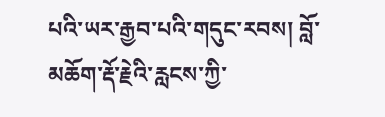པའི་ཡར་རྒྱབ་པའི་གདུང་རབས། བློ་མཆོག་རྡོ་རྗེའི་རླངས་ཀྱི་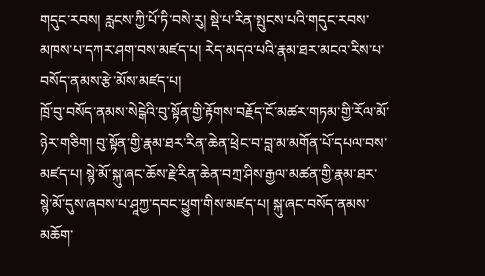གདུང་རབས། རླངས་ཀྱི་པོ་ཏི་བསེ་རུ། སྡེ་པ་རིན་སྤུངས་པའི་གདུང་རབས་མཁས་པ་དཀར་ཤག་བས་མཛད་པ། རེད་མདའ་པའི་རྣམ་ཐར་མངའ་རིས་པ་བསོད་ནམས་རྩེ་མོས་མཛད་པ།
ཁྲོ་བུ་བསོད་ནམས་སེངྒེའི་བུ་སྟོན་གྱི་རྟོགས་བརྗོད་ངོ་མཚར་གཏམ་གྱི་རོལ་མོ་ཉེར་གཅིག། བུ་སྟོན་གྱི་རྣམ་ཐར་རིན་ཆེན་ཕྲེང་བ་བླ་མ་མགོན་པོ་དཔལ་བས་མཛད་པ། སྙེ་མོ་སྐུ་ཞང་ཆོས་རྗེ་རིན་ཆེན་བཀྲ་ཤིས་རྒྱལ་མཚན་གྱི་རྣམ་ཐར་སྙེ་མོ་དུས་ཞབས་པ་ཤཱཀྱ་དབང་ཕྱུག་གིས་མཛད་པ། སྐུ་ཞང་བསོད་ནམས་མཆོག་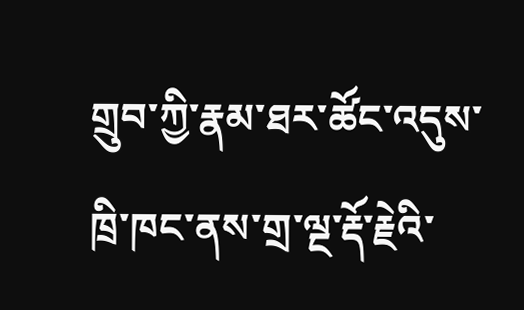གྲུབ་ཀྱི་རྣམ་ཐར་ཚོང་འདུས་ཁྲི་ཁང་ནས་གྲ་ལྔ་རྡོ་རྗེའི་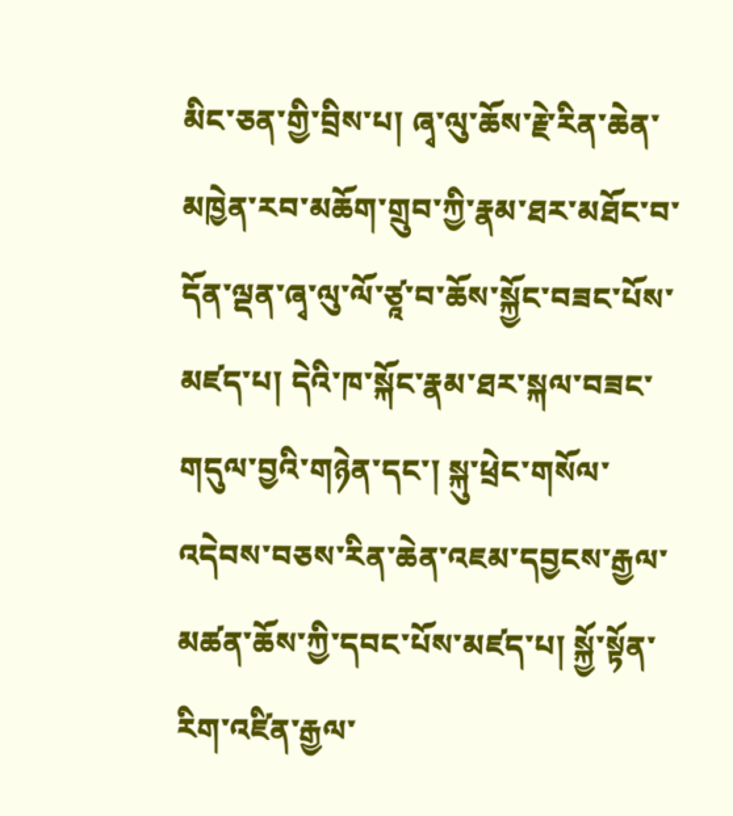མིང་ཅན་གྱི་བྲིས་པ། ཞྭ་ལུ་ཆོས་རྗེ་རིན་ཆེན་མཁྱེན་རབ་མཆོག་གྲུབ་ཀྱི་རྣམ་ཐར་མཐོང་བ་དོན་ལྡན་ཞྭ་ལུ་ལོ་ཙཱ་བ་ཆོས་སྐྱོང་བཟང་པོས་མཛད་པ། དེའི་ཁ་སྐོང་རྣམ་ཐར་སྐལ་བཟང་གདུལ་བྱའི་གཉེན་དང་། སྐུ་ཕྲེང་གསོལ་འདེབས་བཅས་རིན་ཆེན་འཇམ་དབྱངས་རྒྱལ་མཚན་ཆོས་ཀྱི་དབང་པོས་མཛད་པ། སྐྱོ་སྟོན་རིག་འཛིན་རྒྱལ་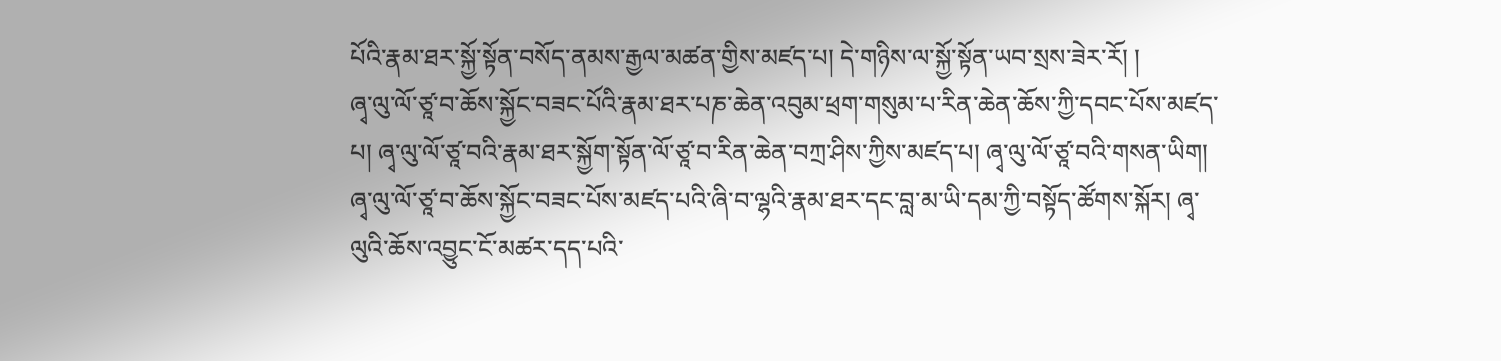པོའི་རྣམ་ཐར་སྐྱོ་སྟོན་བསོད་ནམས་རྒྱལ་མཚན་གྱིས་མཛད་པ། དེ་གཉིས་ལ་སྐྱོ་སྟོན་ཡབ་སྲས་ཟེར་རོ། །
ཞྭ་ལུ་ལོ་ཙཱ་བ་ཆོས་སྐྱོང་བཟང་པོའི་རྣམ་ཐར་པཎ་ཆེན་འབུམ་ཕྲག་གསུམ་པ་རིན་ཆེན་ཆོས་ཀྱི་དབང་པོས་མཛད་པ། ཞྭ་ལུ་ལོ་ཙཱ་བའི་རྣམ་ཐར་སྐྱོག་སྟོན་ལོ་ཙཱ་བ་རིན་ཆེན་བཀྲ་ཤིས་ཀྱིས་མཛད་པ། ཞྭ་ལུ་ལོ་ཙཱ་བའི་གསན་ཡིག། ཞྭ་ལུ་ལོ་ཙཱ་བ་ཆོས་སྐྱོང་བཟང་པོས་མཛད་པའི་ཞི་བ་ལྷའི་རྣམ་ཐར་དང་བླ་མ་ཡི་དམ་ཀྱི་བསྟོད་ཚོགས་སྐོར། ཞྭ་ལུའི་ཆོས་འབྱུང་ངོ་མཚར་དད་པའི་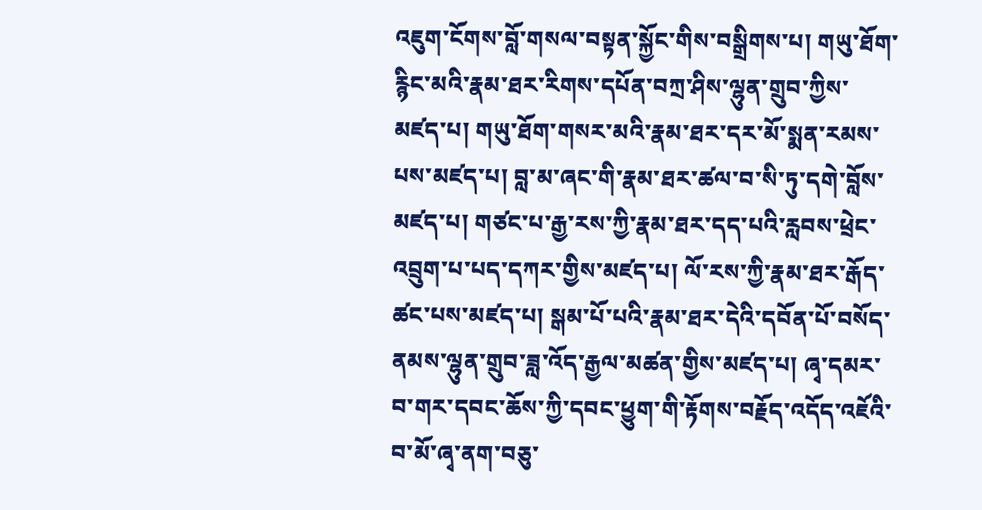འཇུག་ངོགས་བློ་གསལ་བསྟན་སྐྱོང་གིས་བསྒྲིགས་པ། གཡུ་ཐོག་རྙིང་མའི་རྣམ་ཐར་རིགས་དཔོན་བཀྲ་ཤིས་ལྷུན་གྲུབ་ཀྱིས་མཛད་པ། གཡུ་ཐོག་གསར་མའི་རྣམ་ཐར་དར་མོ་སྨན་རམས་པས་མཛད་པ། བླ་མ་ཞང་གི་རྣམ་ཐར་ཚལ་བ་སི་ཏུ་དགེ་བློས་མཛད་པ། གཙང་པ་རྒྱ་རས་ཀྱི་རྣམ་ཐར་དད་པའི་རླབས་ཕྲེང་འབྲུག་པ་པད་དཀར་གྱིས་མཛད་པ། ལོ་རས་ཀྱི་རྣམ་ཐར་རྒོད་ཚང་པས་མཛད་པ། སྒམ་པོ་པའི་རྣམ་ཐར་དེའི་དབོན་པོ་བསོད་ནམས་ལྷུན་གྲུབ་ཟླ་འོད་རྒྱལ་མཚན་གྱིས་མཛད་པ། ཞྭ་དམར་བ་གར་དབང་ཆོས་ཀྱི་དབང་ཕྱུག་གི་རྟོགས་བརྗོད་འདོད་འཇོའི་བ་མོ་ཞྭ་ནག་བཅུ་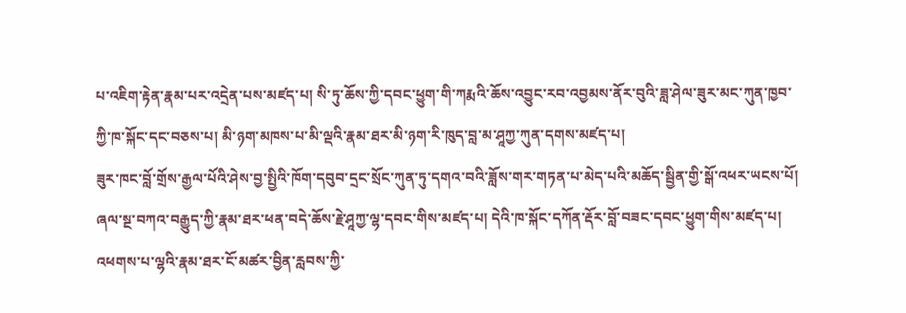པ་འཇིག་རྟེན་རྣམ་པར་འདྲེན་པས་མཛད་པ། སི་ཏུ་ཆོས་ཀྱི་དབང་ཕྱུག་གི་ཀརྨའི་ཆོས་འབྱུང་རབ་འབྱམས་ནོར་བུའི་ཟླ་ཤེལ་ཟུར་མང་ཀུན་ཁྱབ་ཀྱི་ཁ་སྐོང་དང་བཅས་པ། མི་ཉག་མཁས་པ་མི་ལྡའི་རྣམ་ཐར་མི་ཉག་རི་ཁུད་བླ་མ་ཤཱཀྱ་ཀུན་དགས་མཛད་པ།
ཟུར་ཁང་བློ་གྲོས་རྒྱལ་པོའི་ཤེས་བྱ་སྤྱིའི་ཁོག་དབུབ་དྲང་སྲོང་ཀུན་ཏུ་དགའ་བའི་ཟློས་གར་གཏན་པ་མེད་པའི་མཆོད་སྦྱིན་གྱི་སྒོ་འཕར་ཡངས་པོ། ཞལ་སྔ་བཀའ་བརྒྱུད་ཀྱི་རྣམ་ཐར་ཕན་བདེ་ཆོས་རྗེ་ཤཱཀྱ་ལྷ་དབང་གིས་མཛད་པ། དེའི་ཁ་སྐོང་དཀོན་རྡོར་བློ་བཟང་དབང་ཕྱུག་གིས་མཛད་པ། འཕགས་པ་ལྷའི་རྣམ་ཐར་ངོ་མཚར་བྱིན་རླབས་ཀྱི་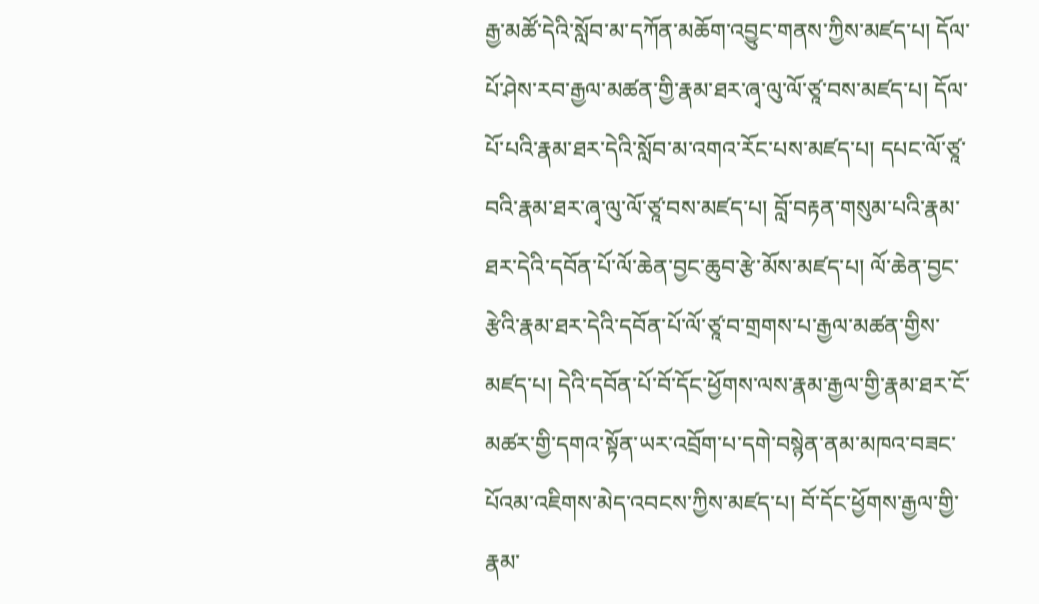རྒྱ་མཚོ་དེའི་སློབ་མ་དཀོན་མཆོག་འབྱུང་གནས་ཀྱིས་མཛད་པ། དོལ་པོ་ཤེས་རབ་རྒྱལ་མཚན་གྱི་རྣམ་ཐར་ཞྭ་ལུ་ལོ་ཙཱ་བས་མཛད་པ། དོལ་པོ་པའི་རྣམ་ཐར་དེའི་སློབ་མ་འགའ་རོང་པས་མཛད་པ། དཔང་ལོ་ཙཱ་བའི་རྣམ་ཐར་ཞྭ་ལུ་ལོ་ཙཱ་བས་མཛད་པ། བློ་བརྟན་གསུམ་པའི་རྣམ་ཐར་དེའི་དབོན་པོ་ལོ་ཆེན་བྱང་ཆུབ་རྩེ་མོས་མཛད་པ། ལོ་ཆེན་བྱང་རྩེའི་རྣམ་ཐར་དེའི་དབོན་པོ་ལོ་ཙཱ་བ་གྲགས་པ་རྒྱལ་མཚན་གྱིས་མཛད་པ། དེའི་དབོན་པོ་བོ་དོང་ཕྱོགས་ལས་རྣམ་རྒྱལ་གྱི་རྣམ་ཐར་ངོ་མཚར་གྱི་དགའ་སྟོན་ཡར་འབྲོག་པ་དགེ་བསྙེན་ནམ་མཁའ་བཟང་པོའམ་འཇིགས་མེད་འབངས་ཀྱིས་མཛད་པ། བོ་དོང་ཕྱོགས་རྒྱལ་གྱི་རྣམ་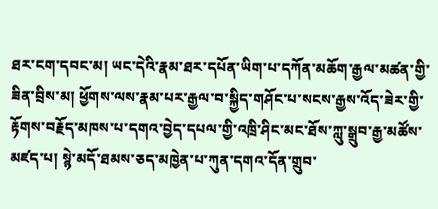ཐར་ངག་དབང་མ། ཡང་དེའི་རྣམ་ཐར་དཔོན་ཡིག་པ་དཀོན་མཆོག་རྒྱལ་མཚན་གྱི་ཟིན་བྲིས་མ། ཕྱོགས་ལས་རྣམ་པར་རྒྱལ་བ་སྐྱིད་གཤོང་པ་སངས་རྒྱས་འོད་ཟེར་གྱི་རྟོགས་བརྗོད་མཁས་པ་དགའ་བྱེད་དཔལ་གྱི་འཁྲི་ཤིང་མང་ཐོས་ཀླུ་སྒྲུབ་རྒྱ་མཚོས་མཛད་པ། སྙེ་མདོ་ཐམས་ཅད་མཁྱེན་པ་ཀུན་དགའ་དོན་གྲུབ་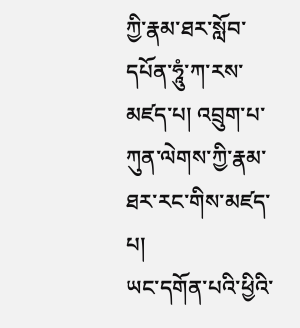ཀྱི་རྣམ་ཐར་སློབ་དཔོན་ཧཱུཾ་ཀ་རས་མཛད་པ། འབྲུག་པ་ཀུན་ལེགས་ཀྱི་རྣམ་ཐར་རང་གིས་མཛད་པ།
ཡང་དགོན་པའི་ཕྱིའི་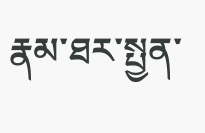རྣམ་ཐར་སྤྱན་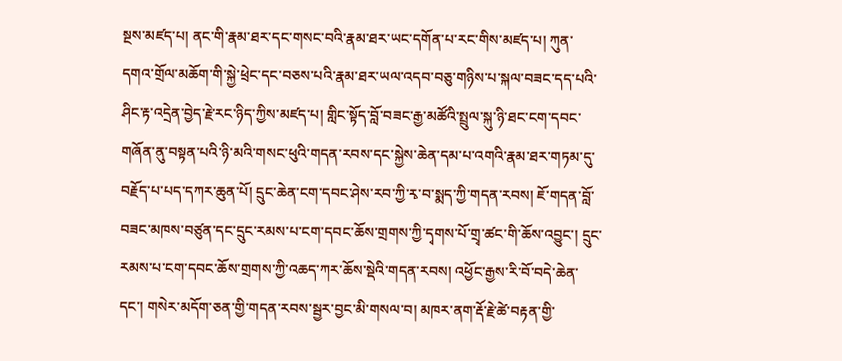སྔས་མཛད་པ། ནང་གི་རྣམ་ཐར་དང་གསང་བའི་རྣམ་ཐར་ཡང་དགོན་པ་རང་གིས་མཛད་པ། ཀུན་དགའ་གྲོལ་མཆོག་གི་སྐྱེ་ཕྲེང་དང་བཅས་པའི་རྣམ་ཐར་ཡལ་འདབ་བཅུ་གཉིས་པ་སྐལ་བཟང་དད་པའི་ཤིང་རྟ་འདྲེན་བྱེད་རྗེ་རང་ཉིད་ཀྱིས་མཛད་པ། གླིང་སྟོད་བློ་བཟང་རྒྱ་མཚོའི་སྤྲུལ་སྐུ་ཉི་ཐང་ངག་དབང་གཞོན་ནུ་བསྟན་པའི་ཉི་མའི་གསང་ཕུའི་གདན་རབས་དང་སྐྱེས་ཆེན་དམ་པ་འགའི་རྣམ་ཐར་གཏམ་དུ་བརྗོད་པ་པད་དཀར་ཆུན་པོ། དྲུང་ཆེན་ངག་དབང་ཤེས་རབ་ཀྱི་རྭ་བ་སྨད་ཀྱི་གདན་རབས། ཇོ་གདན་བློ་བཟང་མཁས་བཙུན་དང་དྲུང་རམས་པ་ངག་དབང་ཆོས་གྲགས་ཀྱི་དྭགས་པོ་གྲྭ་ཚང་གི་ཆོས་འབྱུང་། དྲུང་རམས་པ་ངག་དབང་ཆོས་གྲགས་ཀྱི་འཆད་ཀར་ཆོས་སྡེའི་གདན་རབས། འཕྱོང་རྒྱས་རི་བོ་བདེ་ཆེན་དང་། གསེར་མདོག་ཅན་གྱི་གདན་རབས་སྦྱར་བྱང་མི་གསལ་བ། མཁར་ནག་རྡོ་རྗེ་ཚེ་བརྟན་གྱི་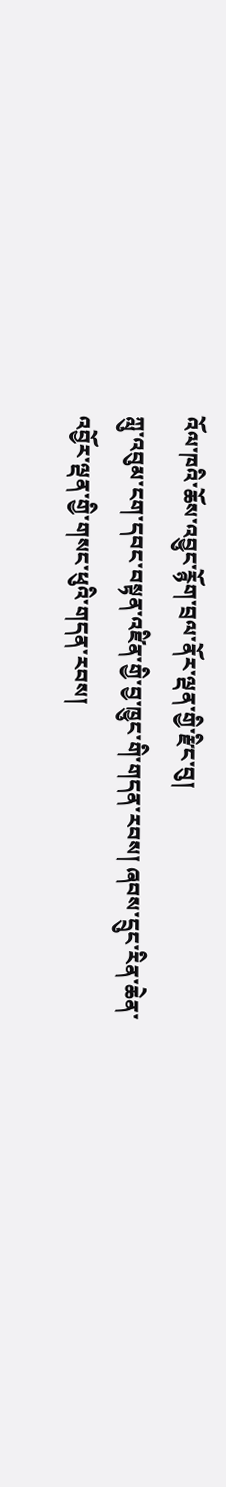འོལ་ཁའི་ཆོས་འབྱུང་རྙོག་བྲལ་ནོར་ལྡན་གྱི་རྫིང་བུ།
ཀླུ་འབུམ་ངག་དབང་བསྟན་འཛིན་གྱི་བྱ་ཁྱུང་གི་གདན་རབས། ཞབས་དྲུང་རིན་ཆེན་འབྱོར་ལྡན་གྱི་གསང་ཕུའི་གདན་རབས།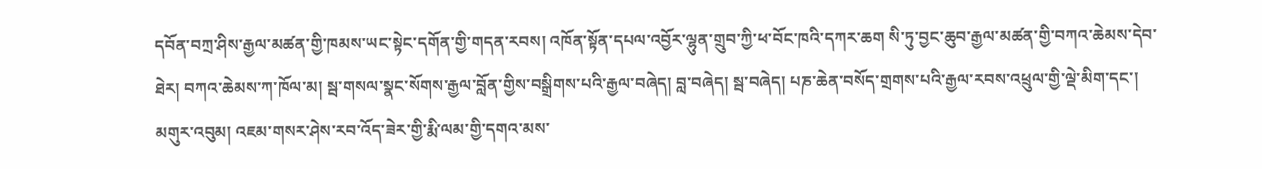དབོན་བཀྲ་ཤིས་རྒྱལ་མཚན་གྱི་ཁམས་ཡང་སྟེང་དགོན་གྱི་གདན་རབས། འཁོན་སྟོན་དཔལ་འབྱོར་ལྷུན་གྲུབ་ཀྱི་ཕ་བོང་ཁའི་དཀར་ཆག སི་ཏུ་བྱང་ཆུབ་རྒྱལ་མཚན་གྱི་བཀའ་ཆེམས་དེབ་ཐེར། བཀའ་ཆེམས་ཀ་ཁོལ་མ། སྦ་གསལ་སྣང་སོགས་རྒྱལ་བློན་གྱིས་བསྒྲིགས་པའི་རྒྱལ་བཞེད། བླ་བཞེད། སྦ་བཞེད། པཎ་ཆེན་བསོད་གྲགས་པའི་རྒྱལ་རབས་འཕྲུལ་གྱི་ལྡེ་མིག་དང་། མགུར་འབུམ། འཇམ་གསར་ཤེས་རབ་འོད་ཟེར་གྱི་རྨི་ལམ་གྱི་དགའ་མས་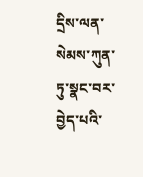དྲིས་ལན་སེམས་ཀུན་ཏུ་སྣང་བར་བྱེད་པའི་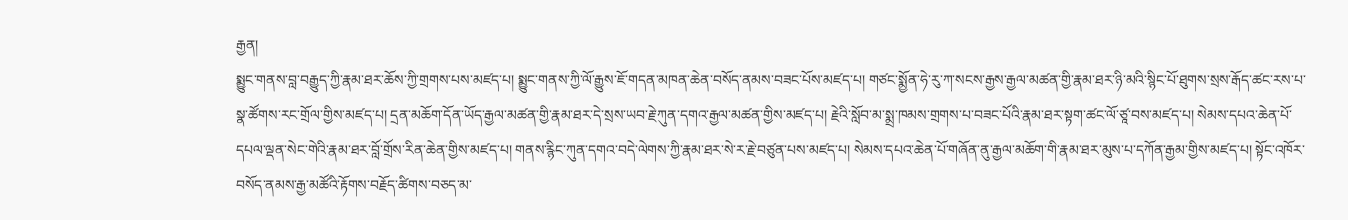རྒྱན།
སྨྱུང་གནས་བླ་བརྒྱུད་ཀྱི་རྣམ་ཐར་ཆོས་ཀྱི་གྲགས་པས་མཛད་པ། སྨྱུང་གནས་ཀྱི་ལོ་རྒྱུས་ཇོ་གདན་མཁན་ཆེན་བསོད་ནམས་བཟང་པོས་མཛད་པ། གཙང་སྨྱོན་ཧེ་རུ་ཀ་སངས་རྒྱས་རྒྱལ་མཚན་གྱི་རྣམ་ཐར་ཉི་མའི་སྙིང་པོ་ཐུགས་སྲས་རྒོད་ཚང་རས་པ་སྣ་ཚོགས་རང་གྲོལ་གྱིས་མཛད་པ། དྲན་མཆོག་དོན་ཡོད་རྒྱལ་མཚན་གྱི་རྣམ་ཐར་དེ་སྲས་ཡབ་རྗེ་ཀུན་དགའ་རྒྱལ་མཚན་གྱིས་མཛད་པ། རྗེའི་སློབ་མ་སྨྲ་ཁམས་གྲགས་པ་བཟང་པོའི་རྣམ་ཐར་སྟག་ཚང་ལོ་ཙཱ་བས་མཛད་པ། སེམས་དཔའ་ཆེན་པོ་དཔལ་ལྡན་སེང་གེའི་རྣམ་ཐར་བློ་གྲོས་རིན་ཆེན་གྱིས་མཛད་པ། གནས་རྙིང་ཀུན་དགའ་བདེ་ལེགས་ཀྱི་རྣམ་ཐར་སེ་ར་རྗེ་བཙུན་པས་མཛད་པ། སེམས་དཔའ་ཆེན་པོ་གཞོན་ནུ་རྒྱལ་མཆོག་གི་རྣམ་ཐར་མུས་པ་དཀོན་རྒྱམ་གྱིས་མཛད་པ། སྟོང་འཁོར་བསོད་ནམས་རྒྱ་མཚོའི་རྟོགས་བརྗོད་ཚིགས་བཅད་མ་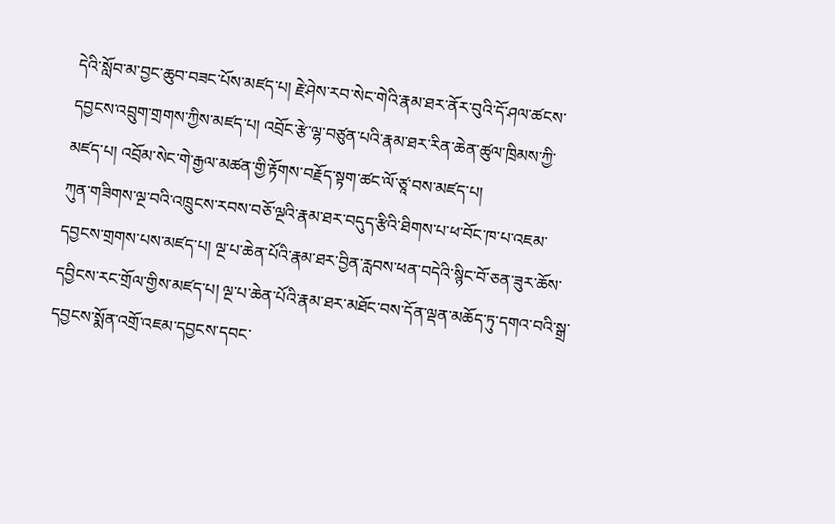དེའི་སློབ་མ་བྱང་ཆུབ་བཟང་པོས་མཛད་པ། རྗེ་ཤེས་རབ་སེང་གེའི་རྣམ་ཐར་ནོར་བུའི་དོ་ཤལ་ཚངས་དབྱངས་འབྲུག་གྲགས་ཀྱིས་མཛད་པ། འབྲོང་རྩེ་ལྷ་བཙུན་པའི་རྣམ་ཐར་རིན་ཆེན་ཚུལ་ཁྲིམས་ཀྱི་མཛད་པ། འབྲོམ་སེང་གེ་རྒྱལ་མཚན་གྱི་རྟོགས་བརྗོད་སྟག་ཚང་ལོ་ཙཱ་བས་མཛད་པ།
ཀུན་གཟིགས་ལྔ་བའི་འཁྲུངས་རབས་བཅོ་ལྔའི་རྣམ་ཐར་བདུད་རྩིའི་ཐིགས་པ་ཕ་བོང་ཁ་པ་འཇམ་དབྱངས་གྲགས་པས་མཛད་པ། ལྔ་པ་ཆེན་པོའི་རྣམ་ཐར་བྱིན་རླབས་ཕན་བདེའི་སྙིང་བོ་ཅན་ཟུར་ཆོས་དབྱིངས་རང་གྲོལ་གྱིས་མཛད་པ། ལྔ་པ་ཆེན་པོའི་རྣམ་ཐར་མཐོང་བས་དོན་ལྡན་མཆོད་ཏུ་དགའ་བའི་སྒྲ་དབྱངས་སྨོན་འགྲོ་འཇམ་དབྱངས་དབང་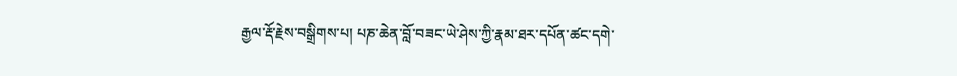རྒྱལ་རྡོ་རྗེས་བསྒྲིགས་པ། པཎ་ཆེན་བློ་བཟང་ཡེ་ཤེས་ཀྱི་རྣམ་ཐར་དཔོན་ཚང་དགེ་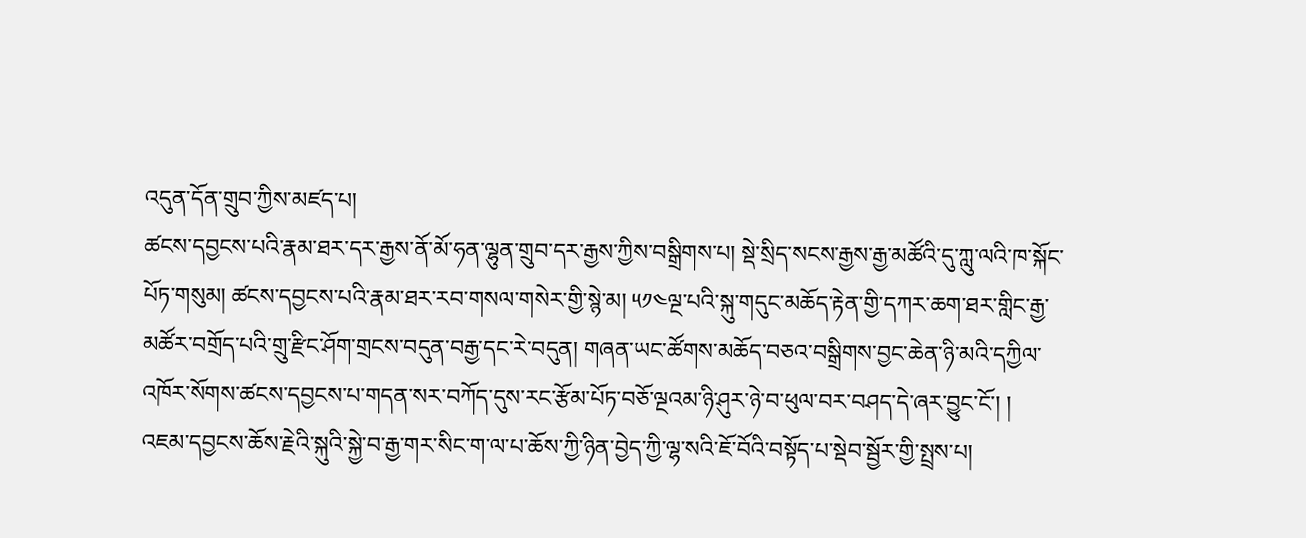འདུན་དོན་གྲུབ་ཀྱིས་མཛད་པ།
ཚངས་དབྱངས་པའི་རྣམ་ཐར་དར་རྒྱས་ནོ་མོ་ཧན་ལྷུན་གྲུབ་དར་རྒྱས་ཀྱིས་བསྒྲིགས་པ། སྡེ་སྲིད་སངས་རྒྱས་རྒྱ་མཚོའི་དུ་ཀླུ་ལའི་ཁ་སྐོང་པོཏ་གསུམ། ཚངས་དབྱངས་པའི་རྣམ་ཐར་རབ་གསལ་གསེར་གྱི་སྙེ་མ། ༥༡༤ལྔ་པའི་སྐུ་གདུང་མཆོད་རྟེན་གྱི་དཀར་ཆག་ཐར་གླིང་རྒྱ་མཚོར་བགྲོད་པའི་གྲུ་རྫིང་ཤོག་གྲངས་བདུན་བརྒྱ་དང་རེ་བདུན། གཞན་ཡང་ཚོགས་མཆོད་བཅའ་བསྒྲིགས་བྱང་ཆེན་ཉི་མའི་དཀྱིལ་འཁོར་སོགས་ཚངས་དབྱངས་པ་གདན་སར་བཀོད་དུས་རང་རྩོམ་པོཏ་བཅོ་ལྔའམ་ཉི་ཤུར་ཉེ་བ་ཕུལ་བར་བཤད་དེ་ཞར་བྱུང་ངོ་། །
འཇམ་དབྱངས་ཆོས་རྗེའི་སྐུའི་སྐྱེ་བ་རྒྱ་གར་སིང་ག་ལ་པ་ཆོས་ཀྱི་ཉིན་བྱེད་ཀྱི་ལྷ་སའི་ཇོ་བོའི་བསྟོད་པ་སྡེབ་སྦྱོར་གྱི་སྤྲས་པ།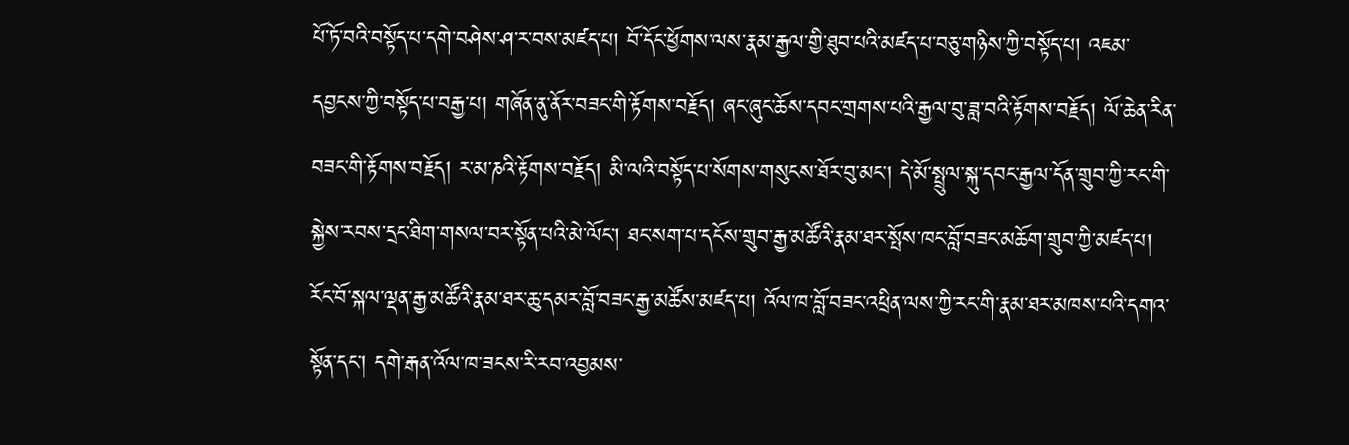པོ་ཏོ་བའི་བསྟོད་པ་དགེ་བཤེས་ཤ་ར་བས་མཛད་པ། བོ་དོང་ཕྱོགས་ལས་རྣམ་རྒྱལ་གྱི་ཐུབ་པའི་མཛད་པ་བཅུ་གཉིས་ཀྱི་བསྟོད་པ། འཇམ་དབྱངས་ཀྱི་བསྟོད་པ་བརྒྱ་པ། གཞོན་ནུ་ནོར་བཟང་གི་རྟོགས་བརྗོད། ཞང་ཞུང་ཆོས་དབང་གྲགས་པའི་རྒྱལ་བུ་ཟླ་བའི་རྟོགས་བརྗོད། ལོ་ཆེན་རིན་བཟང་གི་རྟོགས་བརྗོད། ར་མ་ཎའི་རྟོགས་བརྗོད། མི་ལའི་བསྟོད་པ་སོགས་གསུངས་ཐོར་བུ་མང་། དེ་མོ་སྤྲུལ་སྐུ་དབང་རྒྱལ་དོན་གྲུབ་ཀྱི་རང་གི་སྐྱེས་རབས་དྲང་ཐིག་གསལ་བར་སྟོན་པའི་མེ་ལོང་། ཐང་སག་པ་དངོས་གྲུབ་རྒྱ་མཚོའི་རྣམ་ཐར་སྤོས་ཁང་བློ་བཟང་མཆོག་གྲུབ་ཀྱི་མཛད་པ། རོང་བོ་སྐལ་ལྡན་རྒྱ་མཚོའི་རྣམ་ཐར་ཆུ་དམར་བློ་བཟང་རྒྱ་མཚོས་མཛད་པ། འོལ་ཁ་བློ་བཟང་འཕྲིན་ལས་ཀྱི་རང་གི་རྣམ་ཐར་མཁས་པའི་དགའ་སྟོན་དང་། དགེ་རྒན་འོལ་ཁ་ཟངས་རི་རབ་འབྱམས་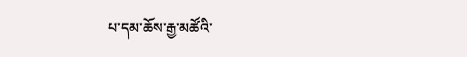པ་དམ་ཆོས་རྒྱ་མཚོའི་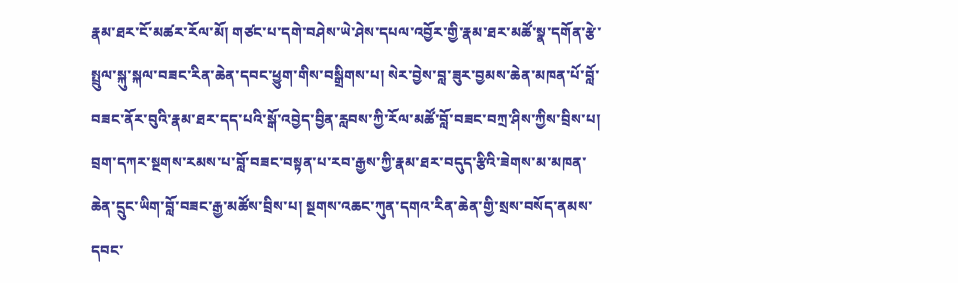རྣམ་ཐར་ངོ་མཚར་རོལ་མོ། གཙང་པ་དགེ་བཤེས་ཡེ་ཤེས་དཔལ་འབྱོར་གྱི་རྣམ་ཐར་མཚོ་སྣ་དགོན་རྩེ་སྤྲུལ་སྐུ་སྐལ་བཟང་རིན་ཆེན་དབང་ཕྱུག་གིས་བསྒྲིགས་པ། སེར་བྱེས་བླ་ཟུར་བྱམས་ཆེན་མཁན་པོ་བློ་བཟང་ནོར་བུའི་རྣམ་ཐར་དད་པའི་སྒོ་འབྱེད་བྱིན་རླབས་ཀྱི་རོལ་མཚོ་བློ་བཟང་བཀྲ་ཤིས་ཀྱིས་བྲིས་པ།
བྲག་དཀར་སྔགས་རམས་པ་བློ་བཟང་བསྟན་པ་རབ་རྒྱས་ཀྱི་རྣམ་ཐར་བདུད་རྩིའི་ཟེགས་མ་མཁན་ཆེན་དྲུང་ཡིག་བློ་བཟང་རྒྱ་མཚོས་བྲིས་པ། སྔགས་འཆང་ཀུན་དགའ་རིན་ཆེན་གྱི་སྲས་བསོད་ནམས་དབང་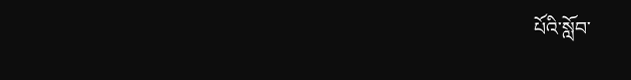པོའི་སློབ་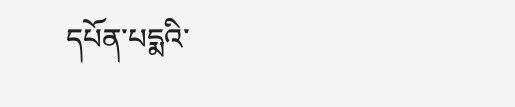དཔོན་པདྨའི་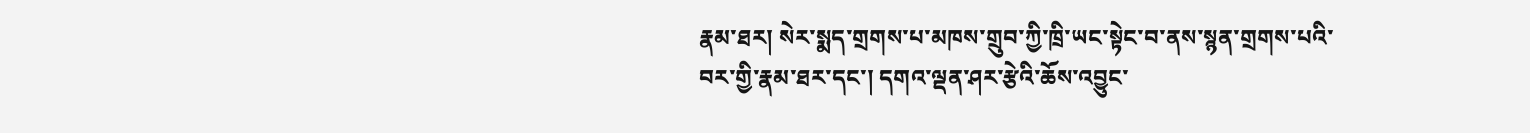རྣམ་ཐར། སེར་སྨད་གྲགས་པ་མཁས་གྲུབ་ཀྱི་ཁྲི་ཡང་སྟེང་བ་ནས་སྙན་གྲགས་པའི་བར་གྱི་རྣམ་ཐར་དང་། དགའ་ལྡན་ཤར་རྩེའི་ཆོས་འབྱུང་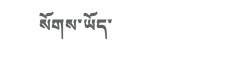སོགས་ཡོད་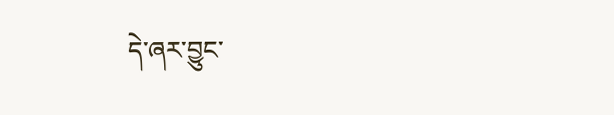དེ་ཞར་བྱུང་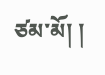ཙམ་མོ། །